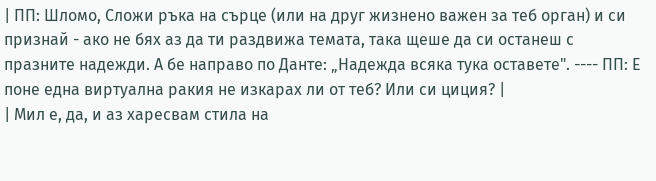| ПП: Шломо, Сложи ръка на сърце (или на друг жизнено важен за теб орган) и си признай - ако не бях аз да ти раздвижа темата, така щеше да си останеш с празните надежди. А бе направо по Данте: „Надежда всяка тука оставете". ---- ПП: Е поне една виртуална ракия не изкарах ли от теб? Или си циция? |
| Мил е, да, и аз харесвам стила на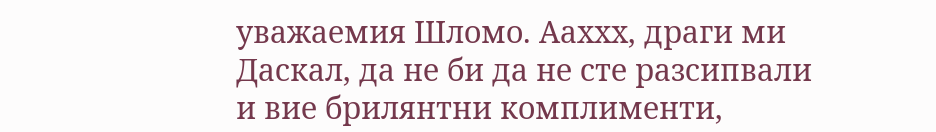уважаемия Шломо. Ааххх, драги ми Даскал, да не би да не сте разсипвали и вие брилянтни комплименти,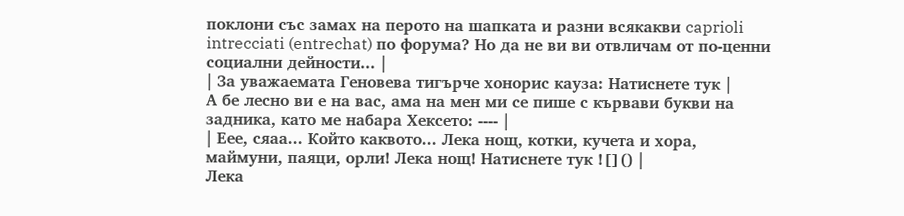поклони със замах на перото на шапката и разни всякакви caprioli intrecciati (entrechat) по форума? Но да не ви ви отвличам от по-ценни социални дейности... |
| За уважаемата Геновева тигърче хонорис кауза: Натиснете тук |
А бе лесно ви е на вас, ама на мен ми се пише с кървави букви на задника, като ме набара Хексето: ---- |
| Еее, сяаа... Който каквото... Лека нощ, котки, кучета и хора, маймуни, паяци, орли! Лека нощ! Натиснете тук ![]() |
Лека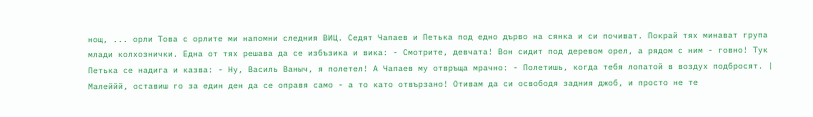нощ, ... орли Това с орлите ми напомни следния ВИЦ. Седят Чапаев и Петька под едно дърво на сянка и си почиват. Покрай тях минават група млади колхознички. Една от тях решава да се избъзика и вика: - Смотрите, девчата! Вон сидит под деревом орел, а рядом с ним - говно! Тук Петька се надига и казва: - Ну, Василь Ваныч, я полетел! А Чапаев му отвръща мрачно: - Полетишь, когда тебя лопатой в воздух подбросят. |
Малеййй, оставиш го за един ден да се оправя само - а то като отвързано! Отивам да си освободя задния джоб, и просто не те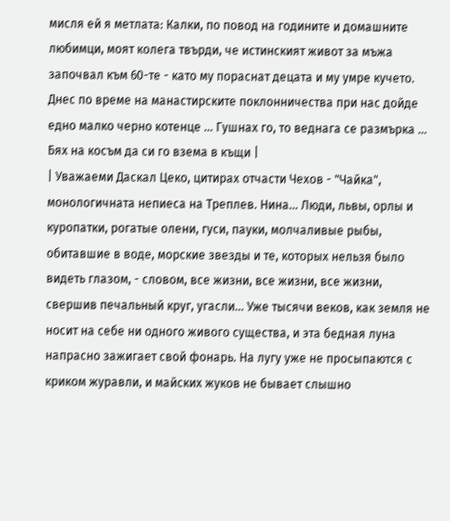мисля ей я метлата: Калки, по повод на годините и домашните любимци, моят колега твърди, че истинският живот за мъжа започвал към 60-те - като му пораснат децата и му умре кучето. Днес по време на манастирските поклонничества при нас дойде едно малко черно котенце ... Гушнах го, то веднага се размърка ... Бях на косъм да си го взема в къщи |
| Уважаеми Даскал Цеко, цитирах отчасти Чехов - "Чайка", монологичната непиеса на Треплев. Нина... Люди, львы, орлы и куропатки, рогатые олени, гуси, пауки, молчаливые рыбы, обитавшие в воде, морские звезды и те, которых нельзя было видеть глазом, - словом, все жизни, все жизни, все жизни, свершив печальный круг, угасли... Уже тысячи веков, как земля не носит на себе ни одного живого существа, и эта бедная луна напрасно зажигает свой фонарь. На лугу уже не просыпаются с криком журавли, и майских жуков не бывает слышно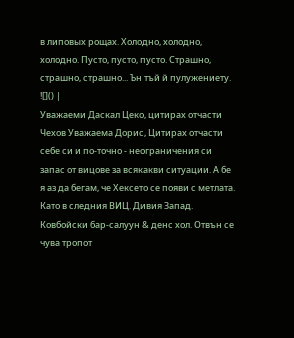в липовых рощах. Холодно, холодно, холодно. Пусто, пусто, пусто. Страшно, страшно, страшно... Ън тъй й пулужениету. ![]() |
Уважаеми Даскал Цеко, цитирах отчасти Чехов Уважаема Дорис, Цитирах отчасти себе си и по-точно - неограничения си запас от вицове за всякакви ситуации. А бе я аз да бегам, че Хексето се появи с метлата. Като в следния ВИЦ. Дивия Запад. Ковбойски бар-салуун & денс хол. Отвън се чува тропот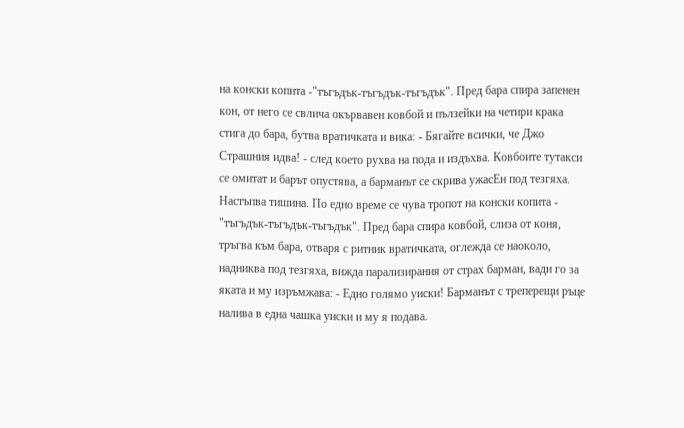на конски копита -"тъгъдък-тъгъдък-тъгъдък". Пред бара спира запенен кон, от него се свлича окървавен ковбой и пълзейки на четири крака стига до бара, бутва вратичката и вика: - Бягайте всички, че Джо Страшния идва! - след което рухва на пода и издъхва. Ковбоите тутакси се омитат и барът опустява, а барманът се скрива ужасЕн под тезгяха. Настъпва тишина. По едно време се чува тропот на конски копита - "тъгъдък-тъгъдък-тъгъдък". Пред бара спира ковбой, слиза от коня, тръгва към бара, отваря с ритник вратичката, оглежда се наоколо, надниква под тезгяха, вижда парализирания от страх барман, вади го за яката и му изръмжава: - Едно голямо уиски! Барманът с треперещи ръце налива в една чашка уиски и му я подава.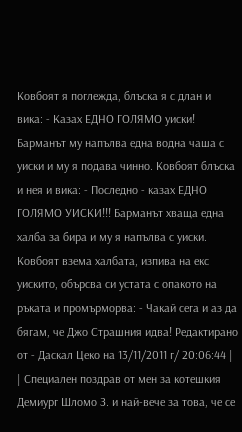Ковбоят я поглежда, блъска я с длан и вика: - Казах ЕДНО ГОЛЯМО уиски! Барманът му напълва една водна чаша с уиски и му я подава чинно. Ковбоят блъска и нея и вика: - Последно - казах ЕДНО ГОЛЯМО УИСКИ!!! Барманът хваща една халба за бира и му я напълва с уиски. Ковбоят взема халбата, изпива на екс уискито, обърсва си устата с опакото на ръката и промърморва: - Чакай сега и аз да бягам, че Джо Страшния идва! Редактирано от - Даскал Цеко на 13/11/2011 г/ 20:06:44 |
| Специален поздрав от мен за котешкия Демиург Шломо З. и най-вече за това, че се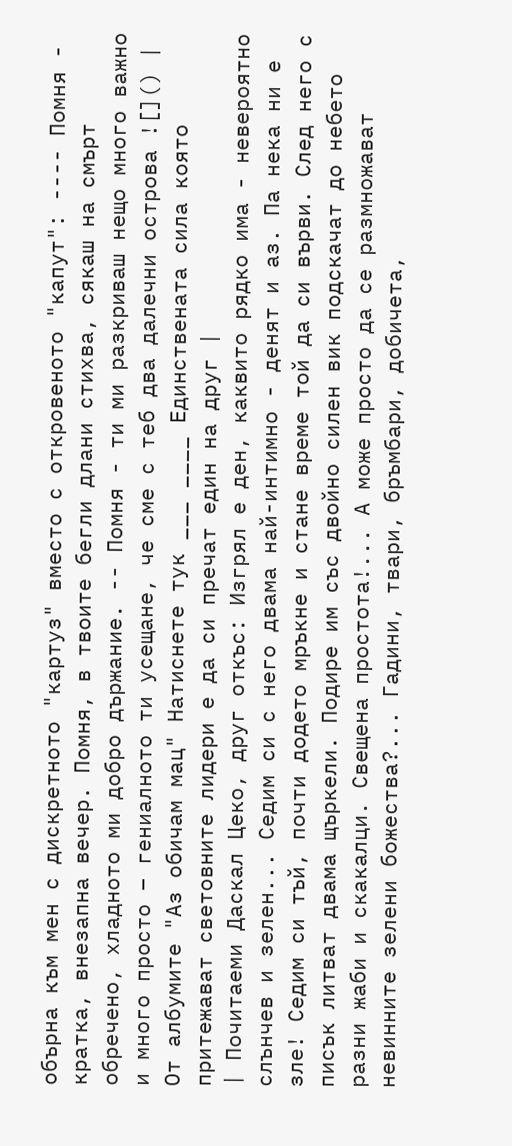обърна към мен с дискретното "картуз" вместо с откровеното "капут": ---- Помня - кратка, внезапна вечер. Помня, в твоите бегли длани стихва, сякаш на смърт обречено, хладното ми добро държание. -- Помня - ти ми разкриваш нещо много важно и много просто – гениалното ти усещане, че сме с теб два далечни острова ![]() |
От албумите "Аз обичам мац" Натиснете тук ___ ____ Eдинствената сила която притежават световните лидери е да си пречат един на друг |
| Почитаеми Даскал Цеко, друг откъс: Изгрял е ден, каквито рядко има - невероятно слънчев и зелен... Седим си с него двама най-интимно - денят и аз. Па нека ни е зле! Седим си тъй, почти додето мръкне и стане време той да си върви. След него с писък литват двама щъркели. Подире им със двойно силен вик подскачат до небето разни жаби и скакалци. Свещена простота!... А може просто да се размножават невинните зелени божества?... Гадини, твари, бръмбари, добичета,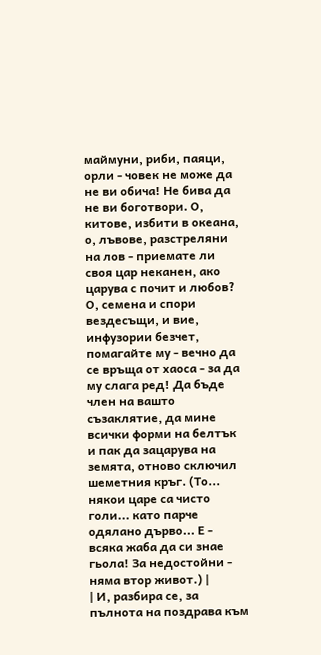маймуни, риби, паяци, орли - човек не може да не ви обича! Не бива да не ви боготвори. О, китове, избити в океана, о, лъвове, разстреляни на лов - приемате ли своя цар неканен, ако царува с почит и любов? О, семена и спори вездесъщи, и вие, инфузории безчет, помагайте му - вечно да се връща от хаоса - за да му слага ред! Да бъде член на вашто съзаклятие, да мине всички форми на белтък и пак да зацарува на земята, отново сключил шеметния кръг. (То... някои царе са чисто голи... като парче одялано дърво... Е - всяка жаба да си знае гьола! За недостойни - няма втор живот.) |
| И, разбира се, за пълнота на поздрава към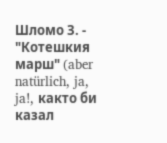Шломо З. - "Котешкия марш" (aber natürlich, ja, ja!, както би казал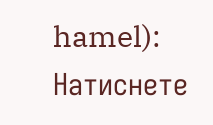hamel): Натиснете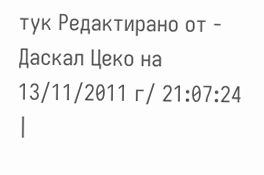тук Редактирано от - Даскал Цеко на 13/11/2011 г/ 21:07:24 |